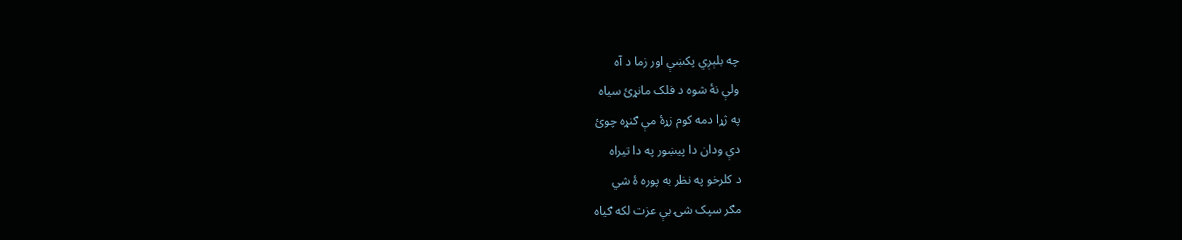چه بلېږي پکښې اور زما د آه
ولې نۀ شوه د فلک مانړئ سياه
په ژړا دمه کوم زړۀ مې ګنړه چوئ
دې ودان دا پيښور په دا تيراه
د کلرخو په نظر به پوره ۀ شي
مګر سپک شۍ بې عزت لکه ګياه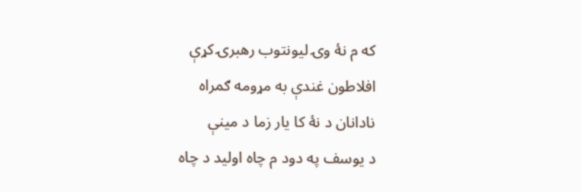که م نۀ وۍ ليونتوب رهبرۍ کړې
افلاطون غندې به مړومه ګمراه
نادانان د نۀ کا يار زما د مينې
د يوسف په دود م چاه اوليد د چاه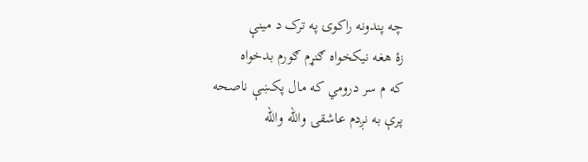چه پندونه راکوۍ په ترک د مينې
زۀ هغه نيکخواه ګنړم ګورم بدخواه
که م سر درومي که مال پکښې ناصحه
پرې به نږدم عاشقۍ والله والله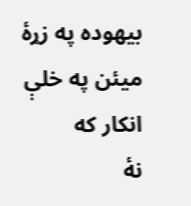بيهوده په زړۀ ميئن په خلې انکار که
نۀ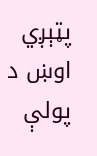پټېږي اوښ د پولې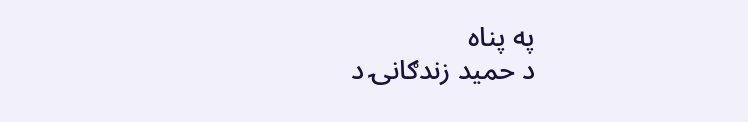په پناه
د حميد زندګانۍ د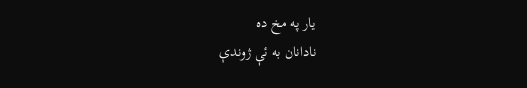يار په مخ ده
نادانان به ئې ژوندې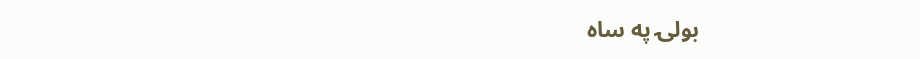بولۍ په ساه